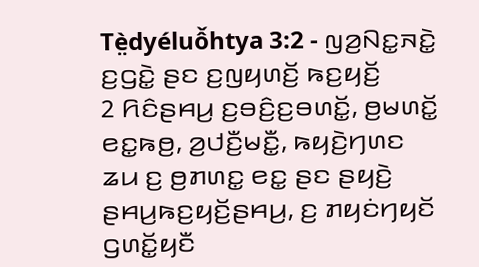Tè̤dyéluô̌htya 3:2 - ꤜꤤ꤬ꤡꤢ꤭ꤏꤢꤧ꤭ ꤢ꤬ꤞꤢꤧ꤭ ꤔꤢ ꤢ꤬ꤜꤟꤛꤢꤩ꤬ ꤒꤢ꤬ꤟꤢꤩ꤬
2 ꤖꤢꤨꤔꤌꤣ꤬ ꤢ꤬ꤋꤢꤨ꤬ꤢ꤬ꤋꤛꤢꤩ꤭, ꤥ꤬ꤗꤛꤢꤩ꤭ ꤕꤢ꤭ꤒꤥ꤬, ꤤ꤬ꤓꤢꤪ꤬ꤗꤢꤪ꤭, ꤒꤟꤢꤧ꤬ꤚꤛꤢ ꤘꤣ ꤢ꤬ ꤥ꤬ꤊꤛꤢ꤭ ꤕꤢ꤭ ꤔꤢ ꤔꤟꤢꤧ꤬ ꤔꤌꤣ꤬ꤒꤢ꤬ꤟꤢꤩ꤬ꤔꤌꤣ꤬, ꤢ꤬ ꤊꤟꤢꤦꤚꤟꤢꤩ ꤞꤛꤢꤩ꤭ꤟꤢꤪ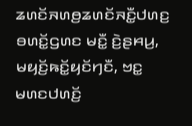ꤘꤛꤢꤩꤏꤛꤥ꤬ꤘꤛꤢꤩꤏꤢꤪ꤭ꤓꤛꤢ꤬ ꤋꤛꤢꤩ꤭ꤞꤛꤢ ꤗꤢꤪ꤭ ꤢꤧ꤬ꤔꤌꤣ꤬, ꤗꤟꤢꤩ꤬ꤒꤢꤩ꤭ꤟꤢꤩꤚꤢꤪ, ꤠꤢ꤭ ꤗꤛꤢꤓꤛꤢꤩ꤬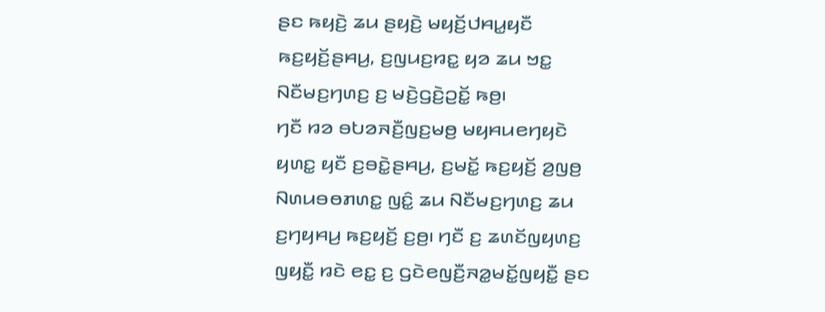ꤔꤢ ꤒꤟꤢꤧ꤬ ꤘꤣ ꤔꤟꤢꤧ꤬ ꤗꤟꤢꤩ꤬ꤓꤌꤣ꤭ꤟꤢꤪ ꤒꤢ꤬ꤟꤢꤩ꤬ꤔꤌꤣ꤬, ꤢ꤬ꤜꤣꤢ꤬ꤙꤢ꤭ ꤟꤤ ꤘꤣ ꤠꤢ꤭ ꤡꤢꤪꤗꤢ꤬ꤚꤛꤢ꤬ ꤢ꤬ ꤗꤢꤧ꤬ꤞꤢꤧ꤬ꤑꤢꤩ꤭ ꤒꤥ꤬꤯
ꤚꤢꤪ ꤙꤤ ꤋꤝꤤꤏꤢꤪ꤬ꤜꤢ꤬ꤗꤥ꤬ ꤗꤟꤌꤣꤕꤚꤟꤢꤧ ꤟꤛꤢ꤭ ꤟꤢꤪ ꤢ꤬ꤋꤢꤧ꤭ꤔꤌꤣ꤬, ꤢ꤬ꤗꤢꤩ꤭ ꤒꤢ꤬ꤟꤢꤩ꤬ ꤤ꤬ꤜꤥ꤬ ꤡꤛꤣꤋꤥꤊꤛꤢ꤭ ꤜꤢꤨ꤭ ꤘꤣ ꤡꤢꤪꤗꤢ꤬ꤚꤛꤢ꤬ ꤘꤣ ꤢ꤬ꤚꤟꤌꤣ꤬ ꤒꤢ꤬ꤟꤢꤩ꤬ ꤢ꤬ꤥ꤬꤯ ꤚꤢꤪ ꤢ꤬ ꤘꤛꤢꤩꤜꤟꤛꤢ꤬ ꤜꤟꤢꤪ꤭ ꤙꤢꤧ ꤕꤢ꤭ ꤢ꤬ ꤞꤢꤧꤕꤜꤢꤪ꤬ꤏꤤ꤭ꤗꤢꤩ꤭ꤜꤟꤢꤪ꤭ ꤔꤢ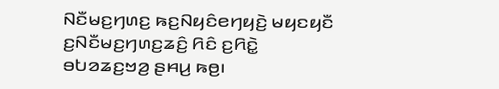ꤡꤢꤪꤗꤢ꤬ꤚꤛꤢ꤬ ꤒꤢ꤬ꤡꤟꤢꤨꤕꤚꤟꤢꤧ꤬ ꤗꤟꤢꤟꤢꤪ ꤢ꤬ꤡꤢꤪꤗꤢ꤬ꤚꤛꤢ꤬ꤘꤢꤨ꤬ ꤖꤢꤨ ꤢ꤬ꤖꤢꤧ꤭ ꤋꤝꤤꤘꤢ꤬ꤠꤤ꤬ ꤔꤌꤣ꤬ ꤒꤥ꤬꤯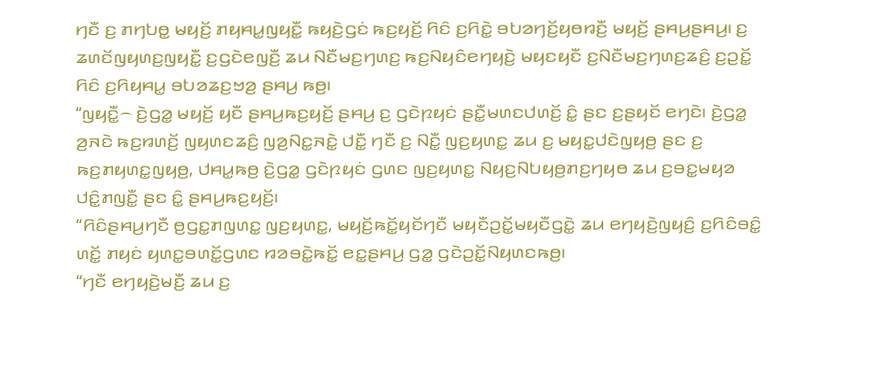ꤚꤢꤪ ꤢ꤬ ꤊꤚꤝꤥ꤭ ꤗꤟꤢꤩ꤬ ꤊꤟꤌꤣ꤭ꤜꤟꤢꤪ꤭ ꤒꤟꤢꤧ꤬ꤞꤢꤦ ꤒꤢ꤬ꤟꤢꤩ꤬ ꤖꤢꤨ ꤢ꤬ꤖꤢꤧ꤭ ꤋꤝꤤꤚꤢꤩ꤬ꤟꤥꤙꤢꤪ꤬ ꤗꤟꤢꤩ꤬ ꤔꤌꤣ꤬ꤔꤌꤣ꤬꤯ ꤢ꤬ ꤘꤛꤢꤩꤜꤟꤛꤢ꤬ꤜꤟꤢꤪ꤭ ꤢ꤬ꤞꤢꤧꤕꤜꤢꤪ꤬ ꤘꤣ ꤡꤢꤪꤗꤢ꤬ꤚꤛꤢ꤬ ꤒꤢ꤬ꤡꤟꤢꤨꤕꤚꤟꤢꤧ꤬ ꤗꤟꤢꤟꤢꤪ ꤢ꤬ꤡꤢꤪꤗꤢ꤬ꤚꤛꤢ꤬ꤘꤢꤨ꤬ ꤢ꤬ꤑꤢꤩ꤭ ꤖꤢꤨ ꤢ꤬ꤖꤟꤌꤣ꤭ ꤋꤝꤤꤘꤢ꤬ꤠꤤ꤬ ꤔꤌꤣ꤬ ꤒꤥ꤬꤯
“ꤜꤟꤢꤪ꤭꤮ ꤢꤧ꤬ꤞꤤ꤭ ꤗꤟꤢꤩ꤬ ꤟꤢꤪ ꤔꤌꤣ꤬ꤒꤢ꤬ꤟꤢꤩ꤬ ꤔꤌꤣ꤬ ꤢ꤬ ꤞꤢꤧꤐꤟꤢꤦ ꤔꤢꤪ꤭ꤗꤛꤢꤓꤛꤢꤩ꤬ ꤢꤨ꤭ ꤔꤢ ꤢ꤬ꤔꤟꤢꤩ ꤕꤚꤢꤧ꤯ ꤢꤧ꤬ꤞꤤ꤭ ꤤ꤬ꤏꤢꤧ ꤒꤢ꤬ꤙꤛꤢꤩ꤬ ꤜꤟꤛꤢꤘꤢꤨ꤬ ꤜꤤ꤬ꤡꤢ꤭ꤏꤢꤧ꤭ ꤓꤢꤪ꤭ ꤚꤢꤪ ꤢ꤬ ꤡꤢꤪ꤭ ꤜꤢ꤬ꤟꤛꤢ꤭ ꤘꤣ ꤢ꤬ ꤗꤟꤢ꤭ꤓꤢꤧꤜꤟꤥ꤬ ꤔꤢ ꤢ꤬ ꤒꤢ꤬ꤊꤟꤛꤢ꤭ꤜꤟꤥ꤬, ꤓꤌꤣ꤭ꤒꤥ꤬ ꤢꤧ꤬ꤞꤤ꤭ ꤞꤢꤧꤐꤟꤢꤦ ꤞꤛꤢ ꤜꤢ꤬ꤟꤛꤢ꤭ ꤡꤟꤢ꤬ꤡꤝꤟꤥ꤬ꤊꤢ꤬ꤚꤟꤥ ꤘꤣ ꤢ꤬ꤋꤢ꤭ꤗꤟꤤ ꤓꤢꤨ꤭ꤊꤜꤢꤪ꤭ ꤔꤢ ꤢꤨ꤭ ꤔꤌꤣ꤬ꤒꤢ꤬ꤟꤢꤩ꤬꤯
“ꤖꤢꤨꤔꤌꤣ꤬ꤚꤢꤪ ꤥ꤬ꤞꤢ꤭ꤊꤜꤛꤢ꤭ ꤜꤢ꤬ꤟꤛꤢ꤭, ꤗꤟꤢꤩ꤬ꤒꤢꤩ꤭ꤟꤢꤩꤚꤢꤪ ꤗꤟꤢꤪꤑꤢꤩ꤭ꤗꤟꤢꤪꤞꤢꤧ꤭ ꤘꤣ ꤕꤚꤟꤢꤧ꤬ꤜꤟꤢꤨ꤬ ꤢ꤬ꤖꤢꤨꤋꤢꤨ꤭ ꤛꤢꤩ꤭ ꤊꤟꤢꤦ ꤟꤛꤢ꤭ꤋꤛꤢꤩ꤭ꤞꤛꤢ ꤙꤤꤋꤢꤧ꤭ꤒꤢꤩ꤭ ꤕꤢ꤭ꤔꤌꤣ꤬ ꤞꤤ꤭ ꤞꤢꤧꤑꤢꤩ꤭ꤡꤟꤛꤢꤒꤥ꤬꤯
“ꤚꤢꤪ ꤕꤚꤟꤢꤧ꤬ꤗꤢꤪ꤬ ꤘꤣ ꤢ꤬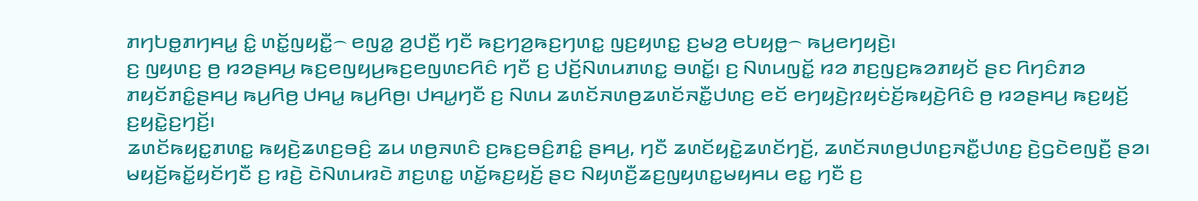ꤊꤚꤝꤥ꤭ꤊꤚꤌꤣ꤭ ꤢꤨ꤭ ꤛꤢꤩ꤭ꤜꤟꤢꤪ꤭꤮ ꤕꤜꤤ꤭ ꤤ꤬ꤓꤢꤪ꤬ ꤚꤢꤪ ꤒꤢ꤬ꤚꤤ꤬ꤒꤢ꤬ꤚꤛꤢ꤭ ꤜꤢ꤬ꤟꤛꤢ꤭ ꤢ꤬ꤗꤤ꤬ ꤕꤝꤟꤥ꤭꤮ ꤒꤣ꤬ꤕꤚꤟꤢꤧ꤬꤯
ꤢ꤬ ꤜꤟꤛꤢ꤬ ꤥ꤬ ꤙꤤꤔꤌꤣ꤬ ꤒꤢ꤬ꤕꤜꤟꤣ꤬ꤒꤢ꤬ꤕꤜꤛꤢꤖꤢꤨ ꤚꤢꤪ ꤢ꤬ ꤓꤢꤩ꤬ꤡꤛꤣꤊꤛꤢ꤭ ꤋꤛꤢꤩ꤭꤯ ꤢ꤬ ꤡꤛꤣꤜꤢꤩ꤭ ꤙꤤ ꤊꤢ꤬ꤜꤢ꤬ꤒꤤꤊꤟꤢꤩ ꤔꤢ ꤖꤚꤢꤨꤊꤤ ꤊꤟꤢꤩꤊꤢꤨ꤭ꤔꤌꤣ꤬ ꤒꤣ꤬ꤖꤥ꤬ ꤓꤌꤣ꤭ ꤒꤣ꤬ꤖꤥ꤬꤯ ꤓꤌꤣ꤭ꤚꤢꤪ ꤢ꤬ ꤡꤛꤣ ꤘꤛꤢꤩꤏꤛꤥ꤬ꤘꤛꤢꤩꤏꤢꤪ꤭ꤓꤛꤢ꤬ ꤕꤢꤩ ꤕꤚꤟꤢꤧ꤬ꤐꤟꤢꤦꤢꤩ꤬ꤒꤟꤢꤧ꤬ꤖꤢꤨ ꤥ꤬ ꤙꤤꤔꤌꤣ꤬ ꤒꤢ꤬ꤟꤢꤩ꤬ ꤢ꤬ꤟꤢꤧ꤭ꤢ꤬ꤚꤢꤩ꤬꤯
ꤘꤛꤢꤩꤒꤟꤢ꤭ꤊꤛꤢ꤭ ꤒꤟꤢꤧ꤬ꤘꤛꤢ꤬ꤋꤢꤨ꤬ ꤘꤣ ꤛꤥ꤬ꤏꤛꤢꤨ ꤢ꤬ꤒꤢ꤬ꤋꤢꤨ꤬ꤊꤢꤨ꤭ ꤔꤌꤣ꤬, ꤚꤢꤪ ꤘꤛꤢꤩꤟꤢꤧ꤭ꤘꤛꤢꤩꤚꤢꤩ꤬, ꤘꤛꤢꤩꤏꤛꤥ꤬ꤓꤛꤢ꤬ꤏꤢꤪ꤭ꤓꤛꤢ꤬ ꤢꤧ꤬ꤞꤢꤧꤕꤜꤢꤪ꤬ ꤔꤤ꤯ ꤗꤟꤢꤩ꤬ꤒꤢꤩ꤭ꤟꤢꤩꤚꤢꤪ ꤢ꤬ ꤙꤢꤧ꤬ ꤢꤧꤡꤛꤣꤙꤢꤧ ꤊꤢ꤬ꤛꤢ꤭ ꤛꤢꤩ꤭ꤒꤢ꤬ꤟꤢꤩ꤬ ꤔꤢ ꤡꤟꤛꤢꤪ꤬ꤘꤢ꤬ꤜꤟꤛꤢ꤭ꤗꤟꤌꤣ ꤕꤢ꤭ ꤚꤢꤪ ꤢ꤬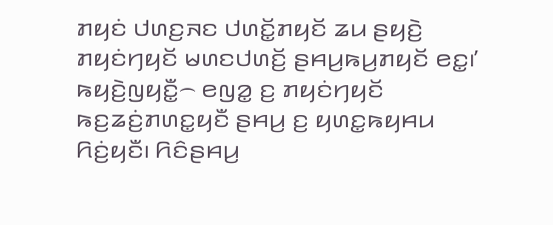ꤊꤟꤢꤦ ꤓꤛꤢ꤬ꤏꤢ ꤓꤛꤢꤩ꤭ꤊꤟꤢꤩ ꤘꤣ ꤔꤟꤢꤧ꤬ ꤊꤟꤢꤦꤚꤟꤢꤩ ꤗꤛꤢꤓꤛꤢꤩ꤬ ꤔꤌꤣ꤬ꤒꤣ꤬ꤊꤟꤢꤩ ꤕꤢ꤭꤯’
ꤒꤟꤢꤧ꤬ꤜꤟꤢꤪ꤭꤮ ꤕꤜꤤ꤭ ꤢ꤬ ꤊꤟꤢꤦꤚꤟꤢꤩ ꤒꤢ꤬ꤘꤢꤦ꤬ꤊꤛꤢ꤭ꤟꤢꤪ ꤔꤌꤣ꤬ ꤢ꤬ ꤟꤛꤢ꤭ꤒꤟꤌꤣ ꤖꤢꤦ꤬ꤟꤢꤪ꤯ ꤖꤢꤨꤔꤌꤣ꤬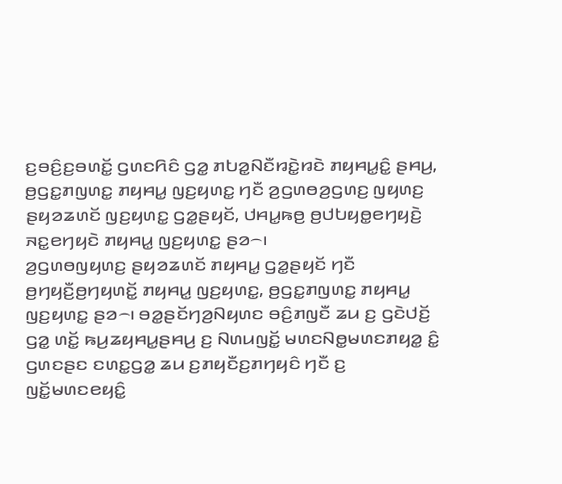ꤢ꤬ꤋꤢꤨ꤬ꤢ꤬ꤋꤛꤢꤩ꤭ ꤞꤛꤢꤖꤢꤨ ꤞꤤ꤭ ꤊꤝꤤ꤭ꤡꤢꤪꤙꤢꤧ꤭ꤙꤢꤧ ꤊꤟꤌꤣ꤭ꤢꤨ꤭ ꤔꤌꤣ꤬, ꤥ꤬ꤞꤢ꤭ꤊꤜꤛꤢ꤭ ꤊꤟꤌꤣ꤭ ꤜꤢ꤬ꤟꤛꤢ꤭ ꤚꤢꤪ ꤤ꤬ꤞꤛꤥꤤ꤬ꤞꤛꤢ꤬ ꤜꤟꤛꤢ꤬ ꤔꤟꤤꤘꤛꤢꤩ ꤜꤢ꤬ꤟꤛꤢ꤭ ꤞꤤ꤭ꤔꤟꤢꤩ, ꤓꤌꤣ꤭ꤒꤥ꤬ ꤥ꤬ꤓꤝꤟꤥ꤭ꤕꤚꤟꤢꤧ꤬ ꤏꤢ꤭ꤕꤚꤟꤢꤧ ꤊꤟꤌꤣ꤭ ꤜꤢ꤬ꤟꤛꤢ꤭ ꤔꤤ꤮꤯
ꤤ꤬ꤞꤛꤥꤜꤟꤛꤢ꤬ ꤔꤟꤤꤘꤛꤢꤩ ꤊꤟꤌꤣ꤭ ꤞꤤ꤭ꤔꤟꤢꤩ ꤚꤢꤪ ꤥ꤬ꤚꤟꤢꤪ꤬ꤥ꤬ꤚꤟꤛꤢꤩ꤭ ꤊꤟꤌꤣ꤭ ꤜꤢ꤬ꤟꤛꤢ꤭, ꤥ꤬ꤞꤢ꤭ꤊꤜꤛꤢ꤭ ꤊꤟꤌꤣ꤭ ꤜꤢ꤬ꤟꤛꤢ꤭ ꤔꤤ꤮꤯ ꤋꤤ꤭ꤔꤢꤩꤚꤤ꤬ꤡꤟꤛꤢ ꤋꤢꤨ꤬ꤊꤜꤢꤪ ꤘꤣ ꤢ꤬ ꤞꤢꤧꤓꤢꤩ꤬ ꤞꤤ꤭ ꤛꤢꤩ꤭ ꤒꤣ꤬ꤘꤟꤌꤣ꤭ꤔꤌꤣ꤬ ꤢ꤬ ꤡꤛꤣꤜꤢꤩ꤭ ꤗꤛꤢꤡꤥ꤭ꤗꤛꤢꤊꤟꤤ꤭ ꤢꤨ꤭ ꤞꤛꤢꤔꤢ ꤢꤛꤢ꤭ꤞꤤ꤭ ꤘꤣ ꤢ꤬ꤊꤟꤢꤪꤢ꤬ꤊꤚꤟꤢꤨ ꤚꤢꤪ ꤢ꤬ ꤜꤢꤩ꤭ꤗꤛꤢꤕꤟꤢꤨ꤭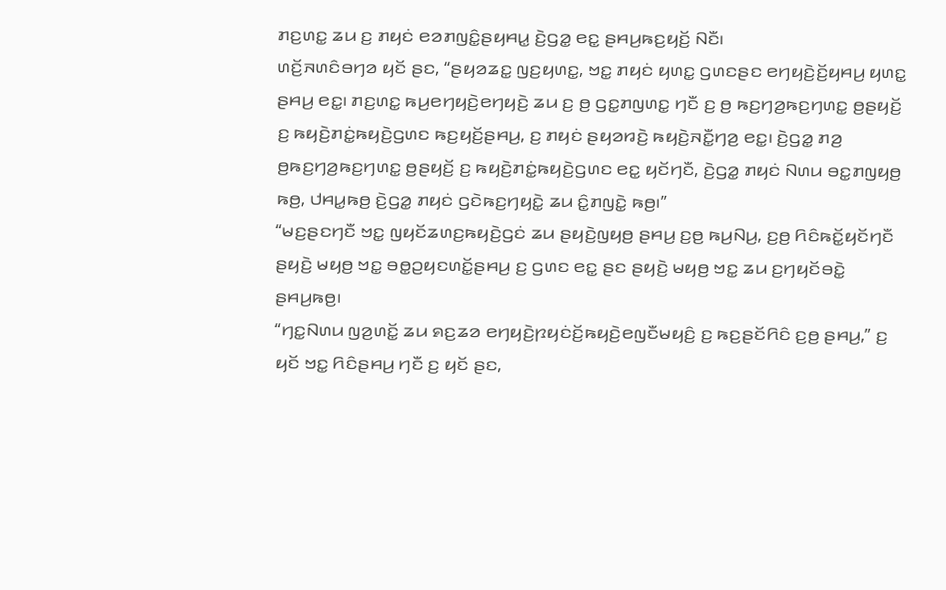ꤊꤢ꤬ꤛꤢ꤭ ꤘꤣ ꤢ꤬ ꤊꤟꤢꤦ ꤕꤤꤊꤜꤢꤨ꤭ꤔꤟꤌꤣ꤭ ꤢꤧ꤬ꤞꤤ꤭ ꤕꤢ꤭ ꤔꤌꤣ꤬ꤒꤢ꤬ꤟꤢꤩ꤬ ꤡꤢꤪ꤯
ꤛꤢꤩ꤬ꤏꤛꤢꤨꤋꤚꤤ ꤟꤢꤩ ꤔꤢ, “ꤔꤟꤤꤘꤢ꤭ ꤜꤢ꤬ꤟꤛꤢ꤭, ꤠꤢ꤭ ꤊꤟꤢꤦ ꤟꤛꤢ꤭ ꤞꤛꤢꤔꤢ ꤕꤚꤟꤢꤧ꤬ꤢꤩ꤬ꤟꤌꤣ꤬ ꤟꤛꤢ꤭ ꤔꤌꤣ꤬ ꤕꤢ꤭꤯ ꤊꤢ꤬ꤛꤢ꤭ ꤒꤣ꤬ꤕꤚꤟꤢꤧ꤬ꤕꤚꤟꤢꤧ꤬ ꤘꤣ ꤢ꤬ ꤥ꤬ ꤞꤢ꤭ꤊꤜꤛꤢ꤭ ꤚꤢꤪ ꤢ꤬ ꤥ꤬ ꤒꤢ꤬ꤚꤤ꤬ꤒꤢ꤬ꤚꤛꤢ꤭ ꤥ꤬ꤔꤟꤢꤩ꤬ ꤢ꤬ ꤒꤟꤢꤧ꤬ꤊꤢꤦ꤭ꤒꤟꤢꤧ꤬ꤞꤛꤢ ꤒꤢ꤬ꤟꤢꤩ꤬ꤔꤌꤣ꤬, ꤢ꤬ ꤊꤟꤢꤦ ꤔꤟꤤꤙꤢꤧ꤬ ꤒꤟꤢꤧ꤬ꤏꤢꤪ꤭ꤚꤤ꤬ ꤕꤢ꤭꤯ ꤢꤧ꤬ꤞꤤ꤭ ꤊꤤ꤬ ꤥ꤬ꤒꤢ꤬ꤚꤤ꤬ꤒꤢ꤬ꤚꤛꤢ꤭ ꤥ꤬ꤔꤟꤢꤩ꤬ ꤢ꤬ ꤒꤟꤢꤧ꤬ꤊꤢꤦ꤭ꤒꤟꤢꤧ꤬ꤞꤛꤢ ꤕꤢ꤭ ꤟꤢꤩꤚꤢꤪ, ꤢꤧ꤬ꤞꤤ꤭ ꤊꤟꤢꤦ ꤡꤛꤣ ꤋꤢ꤭ꤊꤜꤟꤥ꤬ ꤒꤥ꤬, ꤓꤌꤣ꤭ꤒꤥ꤬ ꤢꤧ꤬ꤞꤤ꤭ ꤊꤟꤢꤦ ꤞꤢꤧꤒꤢ꤬ꤚꤟꤢꤧ꤭ ꤘꤣ ꤢꤨ꤭ꤊꤜꤢꤧ꤭ ꤒꤥ꤬꤯”
“ꤗꤢ꤬ꤔꤢꤚꤢꤪ ꤠꤢ꤭ ꤜꤟꤢꤩꤘꤛꤢ꤬ꤒꤟꤢꤧ꤬ꤞꤢꤦ ꤘꤣ ꤔꤟꤢꤧ꤬ꤜꤟꤥ꤬ ꤔꤌꤣ꤬ ꤢ꤬ꤥ꤬ ꤒꤣ꤬ꤡꤣ꤬, ꤢ꤬ꤥ꤬ ꤖꤢꤨꤒꤢꤩ꤭ꤟꤢꤩꤚꤢꤪ ꤔꤟꤢꤧ꤬ ꤗꤟꤥ꤬ ꤠꤢ꤭ ꤋꤥ꤭ꤑꤟꤢꤛꤢꤩ꤭ꤔꤌꤣ꤬ ꤢ꤬ ꤞꤛꤢ ꤕꤢ꤭ ꤔꤢ ꤔꤟꤢꤧ꤬ ꤗꤟꤥ꤬ ꤠꤢ꤭ ꤘꤣ ꤢ꤬ꤚꤟꤢꤩꤋꤢꤧ꤭ ꤔꤌꤣ꤬ꤒꤥ꤬꤯
“ꤚꤢ꤭ꤡꤛꤣ ꤜꤤ꤬ꤛꤢꤩ꤭ ꤘꤣ ꤎꤢ꤬ꤘꤤ ꤕꤚꤟꤢꤧ꤬ꤐꤟꤢꤦꤢꤩ꤬ꤒꤟꤢꤧ꤬ꤕꤜꤢꤪꤗꤟꤢꤨ꤬ ꤢ꤬ ꤒꤢ꤬ꤔꤢꤩꤖꤢꤨ ꤢ꤬ꤥ꤬ ꤔꤌꤣ꤬,” ꤢ꤬ ꤟꤢꤩ ꤠꤢ꤭ ꤖꤢꤨꤔꤌꤣ꤬ ꤚꤢꤪ ꤢ꤬ ꤟꤢꤩ ꤔꤢ,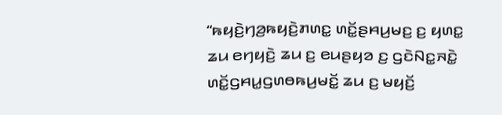“ꤒꤟꤢꤧ꤬ꤚꤤ꤬ꤒꤟꤢꤧ꤬ꤊꤛꤢ꤭ ꤛꤢꤩ꤭ꤔꤌꤣ꤬ꤗꤢ꤬ ꤢ꤬ ꤟꤛꤢ꤭ ꤘꤣ ꤕꤚꤟꤢꤧ꤬ ꤘꤣ ꤢ꤬ ꤕꤣꤔꤟꤤ ꤢ꤬ ꤞꤢꤧꤡꤢ꤭ꤏꤢꤧ꤭ ꤛꤢꤩ꤭ꤞꤌꤣ꤭ꤞꤛꤥꤒꤣ꤬ꤗꤢꤩ꤭ ꤘꤣ ꤢ꤬ ꤗꤟꤢꤩ꤬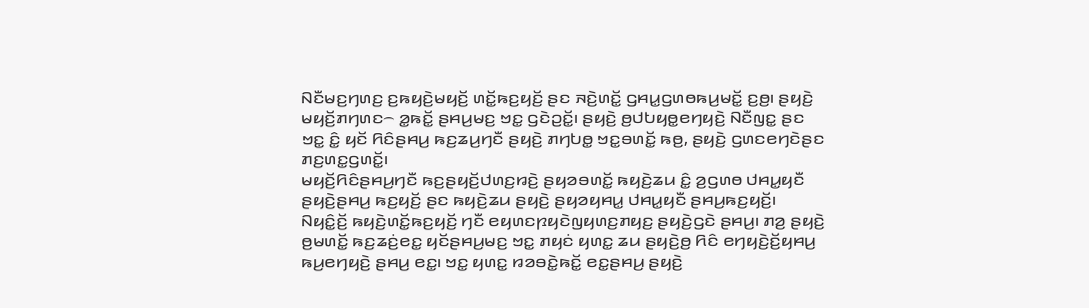ꤡꤢꤪꤗꤢ꤬ꤚꤛꤢ꤬ ꤢ꤬ꤒꤟꤢꤧ꤬ꤗꤟꤢꤩ꤬ ꤛꤢꤩ꤭ꤒꤢ꤬ꤟꤢꤩ꤬ ꤔꤢ ꤏꤢꤧ꤬ꤛꤢꤩ꤭ ꤞꤌꤣ꤭ꤞꤛꤥꤒꤣ꤬ꤗꤢꤩ꤭ ꤢ꤬ꤥ꤬꤯ ꤔꤟꤢꤧ꤬ ꤗꤟꤢꤩ꤬ꤊꤚꤛꤢ꤮ ꤤ꤭ꤒꤢꤩ꤭ ꤔꤌꤣ꤬ꤗꤢ꤬ ꤠꤢ꤭ ꤞꤢꤧꤑꤢꤩ꤭꤯ ꤔꤟꤢꤧ꤬ ꤥ꤬ꤓꤝꤟꤥ꤭ꤕꤚꤟꤢꤧ꤬ ꤡꤢꤪꤜꤢ꤭ ꤔꤢ ꤠꤢ꤭ ꤢꤨ꤭ ꤟꤢꤩ ꤖꤢꤨꤔꤌꤣ꤬ ꤒꤢ꤬ꤘꤣ꤬ꤚꤢꤪ ꤔꤟꤢꤧ꤬ ꤊꤚꤝꤥ꤭ ꤠꤢ꤭ꤋꤛꤢꤩ꤭ ꤒꤥ꤬, ꤔꤟꤢꤧ꤬ ꤞꤛꤢꤕꤚꤢꤧꤔꤢ ꤊꤢ꤬ꤛꤢ꤭ꤞꤛꤢꤩ꤭꤯
ꤗꤟꤢꤩ꤬ꤖꤢꤨꤔꤌꤣ꤬ꤚꤢꤪ ꤒꤢ꤬ꤔꤟꤢꤩ꤬ꤓꤛꤢ꤬ꤙꤢꤧ꤬ ꤔꤟꤤꤋꤛꤢꤩ꤭ ꤒꤟꤢꤧ꤬ꤘꤣ ꤢꤨ꤭ ꤤ꤬ꤞꤛꤥ ꤓꤌꤣ꤭ꤟꤢꤪ ꤔꤟꤢꤧ꤬ꤔꤌꤣ꤬ ꤒꤢ꤬ꤟꤢꤩ꤬ ꤔꤢ ꤒꤟꤢꤧ꤬ꤘꤣ ꤔꤟꤢꤧ꤬ ꤔꤟꤤꤟꤌꤣ꤭ ꤓꤌꤣ꤭ꤟꤢꤪ ꤔꤌꤣ꤬ꤒꤢ꤬ꤟꤢꤩ꤬꤯ ꤡꤟꤢꤨ꤭ꤢꤩ꤬ ꤒꤟꤢꤧ꤬ꤛꤢꤩ꤭ꤒꤢ꤬ꤟꤢꤩ꤬ ꤚꤢꤪ ꤕꤟꤛꤢꤐꤟꤢꤧꤜꤟꤛꤢ꤬ꤊꤟꤢ꤬ ꤔꤟꤢꤧ꤬ꤞꤢꤧ ꤔꤌꤣ꤬꤯ ꤊꤤ꤬ ꤔꤟꤢꤧ꤬ ꤥ꤬ꤗꤛꤢꤩ꤭ ꤒꤢ꤬ꤘꤢꤦ꤬ꤕꤢ꤭ ꤟꤢꤩꤔꤌꤣ꤬ꤗꤢ꤬ ꤠꤢ꤭ ꤊꤟꤢꤦ ꤟꤛꤢ꤭ ꤘꤣ ꤔꤟꤢꤧ꤬ꤥ꤬ ꤖꤢꤨ ꤕꤚꤟꤢꤧ꤬ꤢꤩ꤬ꤟꤌꤣ꤬ ꤒꤣ꤬ꤕꤚꤟꤢꤧ꤬ ꤔꤌꤣ꤬ ꤕꤢ꤭꤯ ꤠꤢ꤭ ꤟꤛꤢ꤭ ꤙꤤꤋꤢꤧ꤭ꤒꤢꤩ꤭ ꤕꤢ꤭ꤔꤌꤣ꤬ ꤔꤟꤢꤧ꤬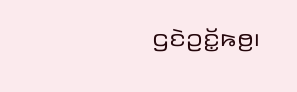ꤞꤢꤧꤑꤢꤩ꤭ꤒꤥ꤬꤯